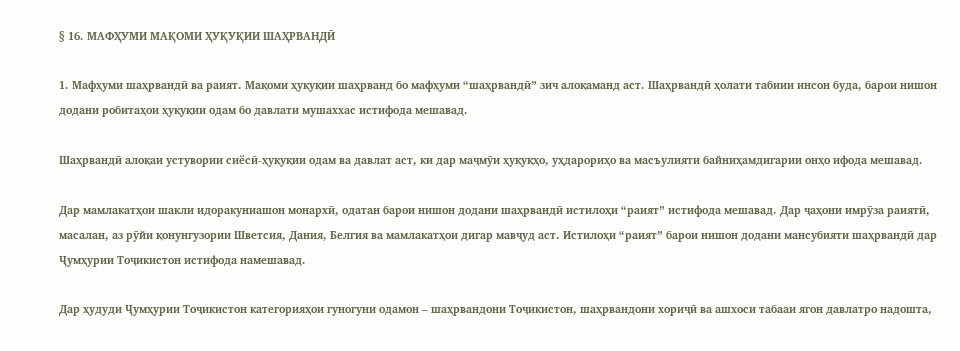§ 16. МАФҲУМИ МАҚОМИ ҲУҚУҚИИ ШАҲРВАНДӢ

1. Мафҳуми шаҳрвандӣ ва раият. Мақоми ҳуқуқии шаҳрванд бо мафҳуми “шаҳрвандӣ” зич алоқаманд аст. Шаҳрвандӣ ҳолати табиии инсон буда, барои нишон додани робитаҳои ҳуқуқии одам бо давлати мушаххас истифода мешавад.

Шаҳрвандӣ алоқаи устувории сиёсӣ-ҳуқуқии одам ва давлат аст, ки дар маҷмӯи ҳуқуқҳо, уҳдарориҳо ва масъулияти байниҳамдигарии онҳо ифода мешавад.

Дар мамлакатҳои шакли идоракуниашон монархӣ, одатан барои нишон додани шаҳрвандӣ истилоҳи “раият” истифода мешавад. Дар ҷаҳони имрӯза раиятӣ, масалан, аз рӯйи қонунгузории Шветсия, Дания, Белгия ва мамлакатҳои дигар мавҷуд аст. Истилоҳи “раият” барои нишон додани мансубияти шаҳрвандӣ дар Ҷумҳурии Тоҷикистон истифода намешавад.

Дар ҳудуди Ҷумҳурии Тоҷикистон категорияҳои гуногуни одамон – шаҳрвандони Тоҷикистон, шаҳрвандони хориҷӣ ва ашхоси табааи ягон давлатро надошта,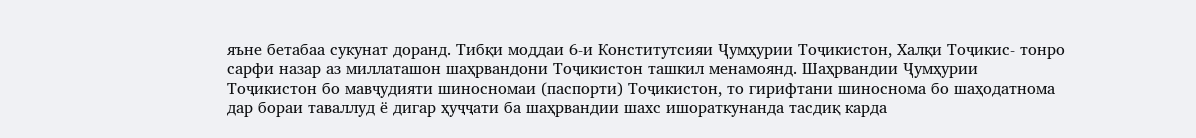яъне бетабаа сукунат доранд. Тибқи моддаи 6-и Конститутсияи Ҷумҳурии Тоҷикистон, Халқи Тоҷикис- тонро сарфи назар аз миллаташон шаҳрвандони Тоҷикистон ташкил менамоянд. Шаҳрвандии Ҷумҳурии Тоҷикистон бо мавҷудияти шиносномаи (паспорти) Тоҷикистон, то гирифтани шиноснома бо шаҳодатнома дар бораи таваллуд ё дигар ҳуҷҷати ба шаҳрвандии шахс ишораткунанда тасдиқ карда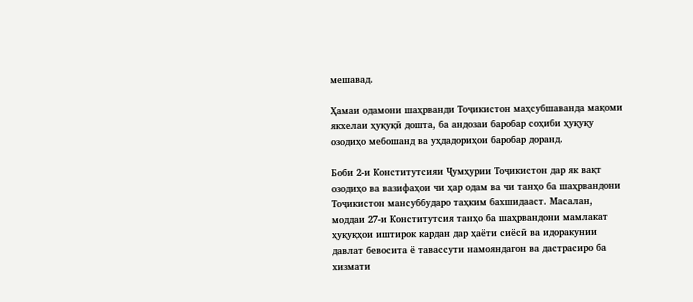мешавад.

Ҳамаи одамони шаҳрванди Тоҷикистон маҳсубшаванда мақоми якхелаи ҳуқуқӣ дошта, ба андозаи баробар соҳиби ҳуқуқу озодиҳо мебошанд ва уҳдадориҳои баробар доранд.

Боби 2-и Конститутсияи Ҷумҳурии Тоҷикистон дар як вақт озодиҳо ва вазифаҳои чи ҳар одам ва чи танҳо ба шаҳрвандони Тоҷикистон мансуббударо таҳким бахшидааст. Масалан, моддаи 27-и Конститутсия танҳо ба шаҳрвандони мамлакат ҳуқуқҳои иштирок кардан дар ҳаёти сиёсӣ ва идоракунии давлат бевосита ё тавассути намояндагон ва дастрасиро ба хизмати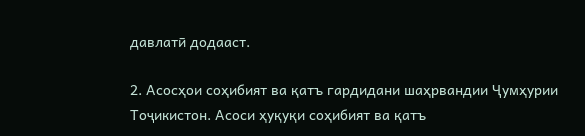давлатӣ додааст.

2. Асосҳои соҳибият ва қатъ гардидани шаҳрвандии Ҷумҳурии Тоҷикистон. Асоси ҳуқуқи соҳибият ва қатъ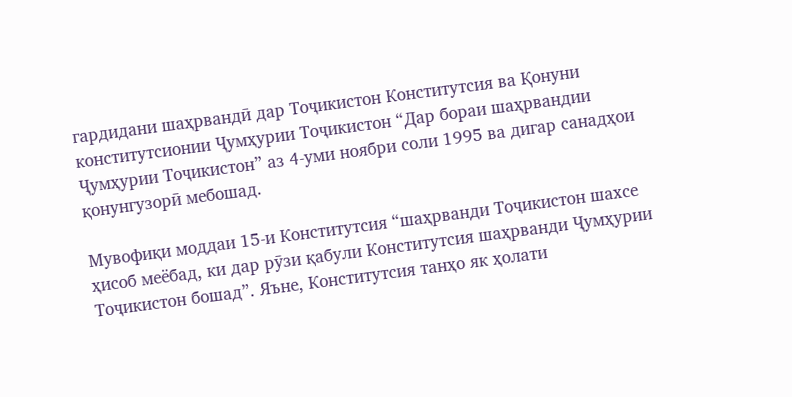гардидани шаҳрвандӣ дар Тоҷикистон Конститутсия ва Қонуни конститутсионии Ҷумҳурии Тоҷикистон “Дар бораи шаҳрвандии Ҷумҳурии Тоҷикистон” аз 4-уми ноябри соли 1995 ва дигар санадҳои қонунгузорӣ мебошад.

Мувофиқи моддаи 15-и Конститутсия “шаҳрванди Тоҷикистон шахсе ҳисоб меёбад, ки дар рӯзи қабули Конститутсия шаҳрванди Ҷумҳурии Тоҷикистон бошад”. Яъне, Конститутсия танҳо як ҳолати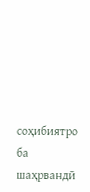соҳибиятро ба шаҳрвандӣ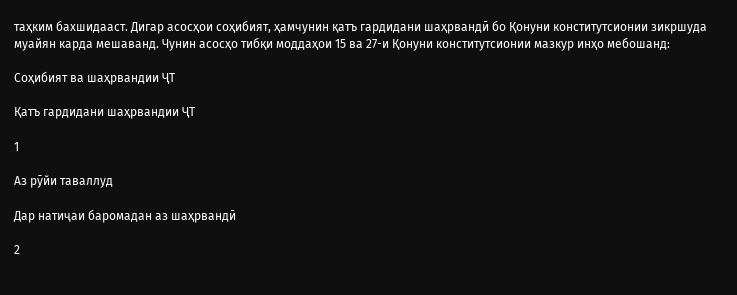таҳким бахшидааст. Дигар асосҳои соҳибият, ҳамчунин қатъ гардидани шаҳрвандӣ бо Қонуни конститутсионии зикршуда муайян карда мешаванд. Чунин асосҳо тибқи моддаҳои 15 ва 27-и Қонуни конститутсионии мазкур инҳо мебошанд:

Соҳибият ва шаҳрвандии ҶТ

Қатъ гардидани шаҳрвандии ҶТ

1

Аз рӯйи таваллуд

Дар натиҷаи баромадан аз шаҳрвандӣ

2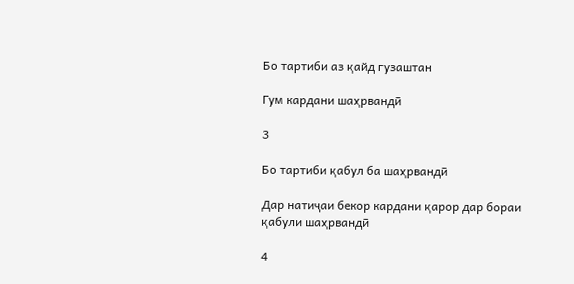Бо тартиби аз қайд гузаштан

Гум кардани шаҳрвандӣ

3

Бо тартиби қабул ба шаҳрвандӣ

Дар натиҷаи бекор кардани қарор дар бораи қабули шаҳрвандӣ

4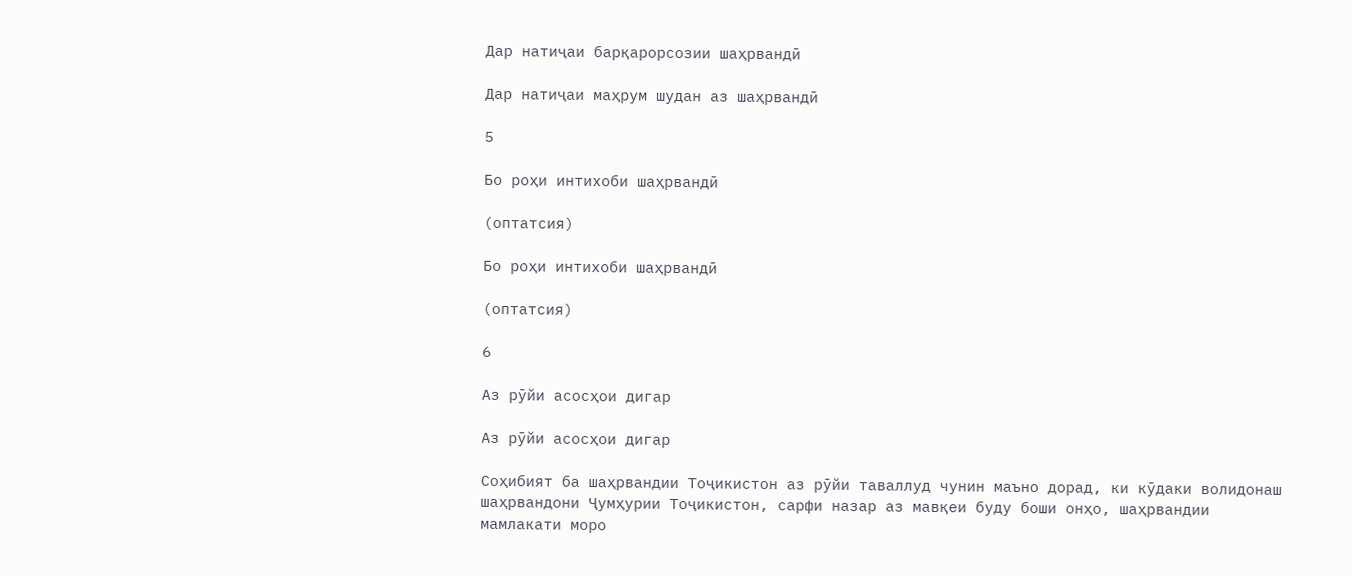Дар натиҷаи барқарорсозии шаҳрвандӣ

Дар натиҷаи маҳрум шудан аз шаҳрвандӣ

5

Бо роҳи интихоби шаҳрвандӣ

(оптатсия)

Бо роҳи интихоби шаҳрвандӣ

(оптатсия)

6

Аз рӯйи асосҳои дигар

Аз рӯйи асосҳои дигар

Соҳибият ба шаҳрвандии Тоҷикистон аз рӯйи таваллуд чунин маъно дорад, ки кӯдаки волидонаш шаҳрвандони Ҷумҳурии Тоҷикистон, сарфи назар аз мавқеи буду боши онҳо, шаҳрвандии мамлакати моро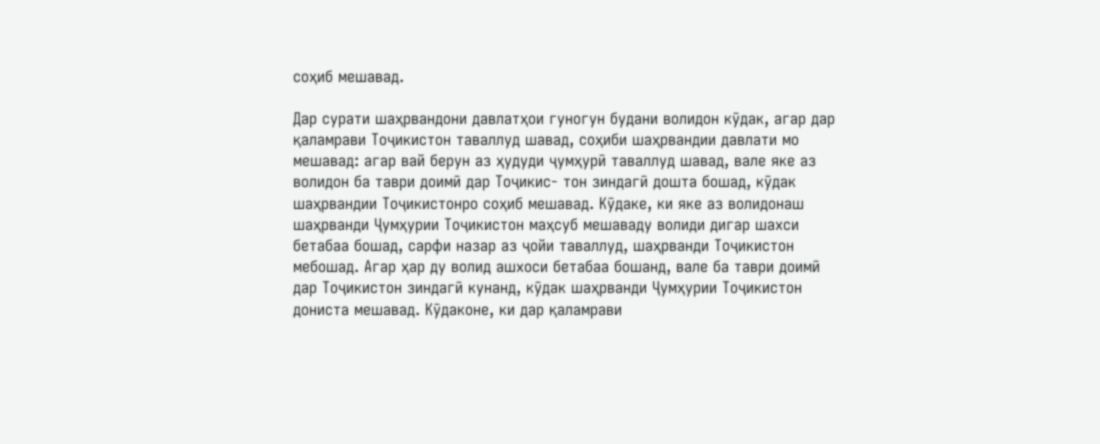соҳиб мешавад.

Дар сурати шаҳрвандони давлатҳои гуногун будани волидон кӯдак, агар дар қаламрави Тоҷикистон таваллуд шавад, соҳиби шаҳрвандии давлати мо мешавад: агар вай берун аз ҳудуди ҷумҳурӣ таваллуд шавад, вале яке аз волидон ба таври доимӣ дар Тоҷикис- тон зиндагӣ дошта бошад, кӯдак шаҳрвандии Тоҷикистонро соҳиб мешавад. Кӯдаке, ки яке аз волидонаш шаҳрванди Ҷумҳурии Тоҷикистон маҳсуб мешаваду волиди дигар шахси бетабаа бошад, сарфи назар аз ҷойи таваллуд, шаҳрванди Тоҷикистон мебошад. Агар ҳар ду волид ашхоси бетабаа бошанд, вале ба таври доимӣ дар Тоҷикистон зиндагӣ кунанд, кӯдак шаҳрванди Ҷумҳурии Тоҷикистон дониста мешавад. Кӯдаконе, ки дар қаламрави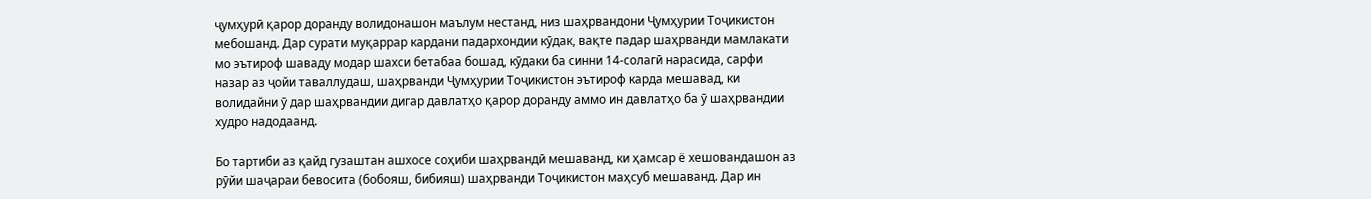ҷумҳурӣ қарор доранду волидонашон маълум нестанд, низ шаҳрвандони Ҷумҳурии Тоҷикистон мебошанд. Дар сурати муқаррар кардани падархондии кӯдак, вақте падар шаҳрванди мамлакати мо эътироф шаваду модар шахси бетабаа бошад, кӯдаки ба синни 14-солагӣ нарасида, сарфи назар аз ҷойи таваллудаш, шаҳрванди Ҷумҳурии Тоҷикистон эътироф карда мешавад, ки волидайни ӯ дар шаҳрвандии дигар давлатҳо қарор доранду аммо ин давлатҳо ба ӯ шаҳрвандии худро надодаанд.

Бо тартиби аз қайд гузаштан ашхосе соҳиби шаҳрвандӣ мешаванд, ки ҳамсар ё хешовандашон аз рӯйи шаҷараи бевосита (бобояш, бибияш) шаҳрванди Тоҷикистон маҳсуб мешаванд. Дар ин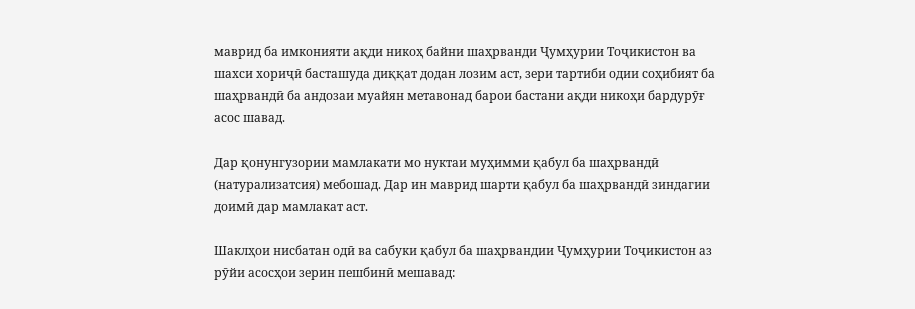маврид ба имконияти ақди никоҳ байни шаҳрванди Ҷумҳурии Тоҷикистон ва шахси хориҷӣ басташуда диққат додан лозим аст, зери тартиби одии соҳибият ба шаҳрвандӣ ба андозаи муайян метавонад барои бастани ақди никоҳи бардурӯғ асос шавад.

Дар қонунгузории мамлакати мо нуктаи муҳимми қабул ба шаҳрвандӣ (натурализатсия) мебошад. Дар ин маврид шарти қабул ба шаҳрвандӣ зиндагии доимӣ дар мамлакат аст.

Шаклҳои нисбатан одӣ ва сабуки қабул ба шаҳрвандии Ҷумҳурии Тоҷикистон аз рӯйи асосҳои зерин пешбинӣ мешавад: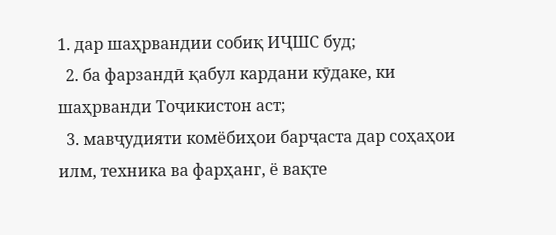1. дар шаҳрвандии собиқ ИҶШС буд;
  2. ба фарзандӣ қабул кардани кӯдаке, ки шаҳрванди Тоҷикистон аст;
  3. мавҷудияти комёбиҳои барҷаста дар соҳаҳои илм, техника ва фарҳанг, ё вақте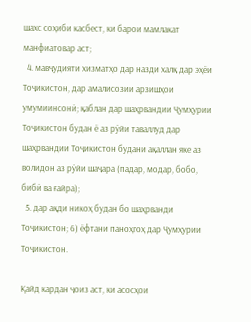шахс соҳиби касбест, ки барои мамлакат манфиатовар аст;
  4. мавҷудияти хизматҳо дар назди халқ дар эҳёи Тоҷикистон, дар амалисозии арзишҳои умумиинсонӣ; қаблан дар шаҳрвандии Ҷумҳурии Тоҷикистон будан ё аз рӯйи таваллуд дар шаҳрвандии Тоҷикистон будани ақаллан яке аз волидон аз рӯйи шаҷара (падар, модар, бобо, бибӣ ва ғайра);
  5. дар ақди никоҳ будан бо шаҳрванди Тоҷикистон; 6) ёфтани паноҳгоҳ дар Ҷумҳурии Тоҷикистон.

Қайд кардан ҷоиз аст, ки асосҳои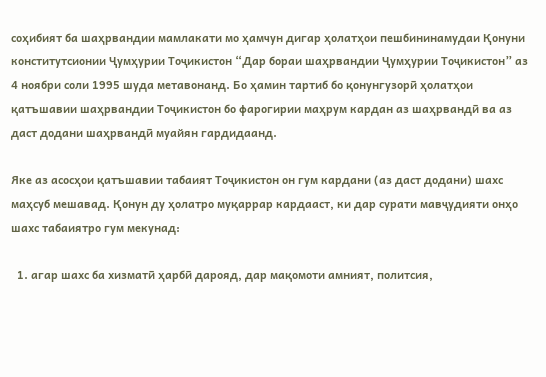соҳибият ба шаҳрвандии мамлакати мо ҳамчун дигар ҳолатҳои пешбининамудаи Қонуни конститутсионии Ҷумҳурии Тоҷикистон “Дар бораи шаҳрвандии Ҷумҳурии Тоҷикистон” аз 4 ноябри соли 1995 шуда метавонанд. Бо ҳамин тартиб бо қонунгузорӣ ҳолатҳои қатъшавии шаҳрвандии Тоҷикистон бо фарогирии маҳрум кардан аз шаҳрвандӣ ва аз даст додани шаҳрвандӣ муайян гардидаанд.

Яке аз асосҳои қатъшавии табаият Тоҷикистон он гум кардани (аз даст додани) шахс маҳсуб мешавад. Қонун ду ҳолатро муқаррар кардааст, ки дар сурати мавҷудияти онҳо шахс табаиятро гум мекунад:

  1. агар шахс ба хизматӣ ҳарбӣ дарояд, дар мақомоти амният, политсия,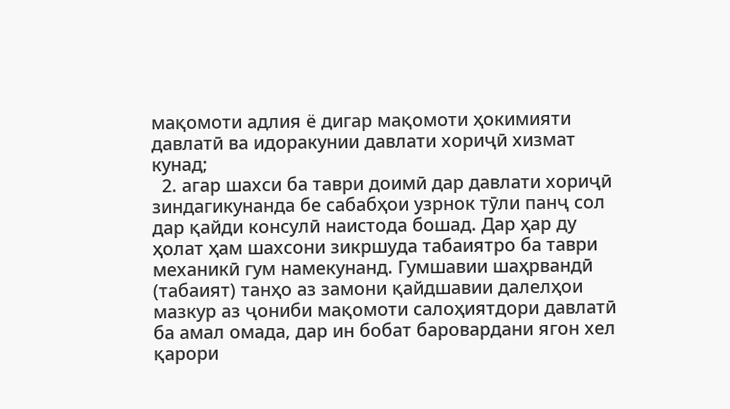мақомоти адлия ё дигар мақомоти ҳокимияти давлатӣ ва идоракунии давлати хориҷӣ хизмат кунад;
  2. агар шахси ба таври доимӣ дар давлати хориҷӣ зиндагикунанда бе сабабҳои узрнок тӯли панҷ сол дар қайди консулӣ наистода бошад. Дар ҳар ду ҳолат ҳам шахсони зикршуда табаиятро ба таври механикӣ гум намекунанд. Гумшавии шаҳрвандӣ (табаият) танҳо аз замони қайдшавии далелҳои мазкур аз ҷониби мақомоти салоҳиятдори давлатӣ ба амал омада, дар ин бобат баровардани ягон хел қарори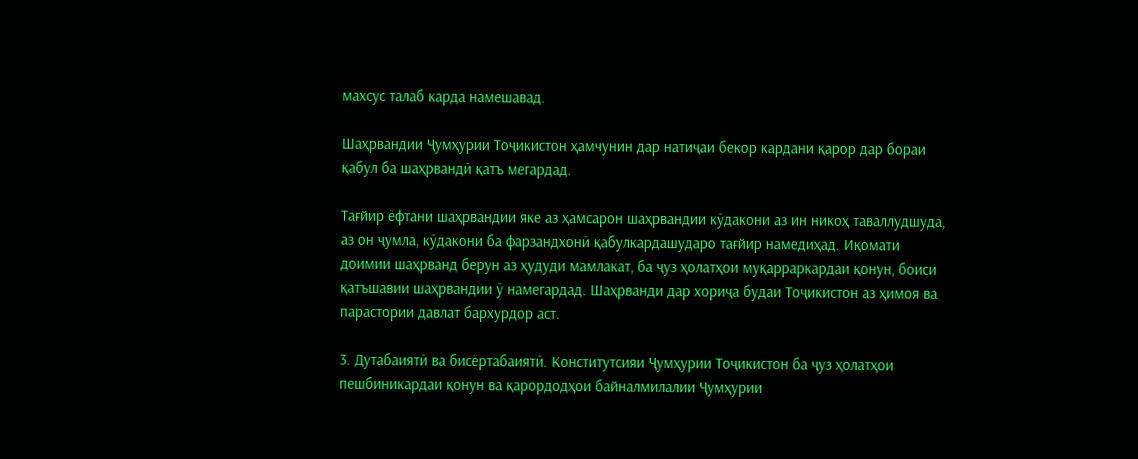махсус талаб карда намешавад.

Шаҳрвандии Ҷумҳурии Тоҷикистон ҳамчунин дар натиҷаи бекор кардани қарор дар бораи қабул ба шаҳрвандӣ қатъ мегардад.

Тағйир ёфтани шаҳрвандии яке аз ҳамсарон шаҳрвандии кӯдакони аз ин никоҳ таваллудшуда, аз он ҷумла, кӯдакони ба фарзандхонӣ қабулкардашударо тағйир намедиҳад. Иқомати доимии шаҳрванд берун аз ҳудуди мамлакат, ба ҷуз ҳолатҳои муқарраркардаи қонун, боиси қатъшавии шаҳрвандии ӯ намегардад. Шаҳрванди дар хориҷа будаи Тоҷикистон аз ҳимоя ва парастории давлат бархурдор аст.

3. Дутабаиятӣ ва бисёртабаиятӣ. Конститутсияи Ҷумҳурии Тоҷикистон ба ҷуз ҳолатҳои пешбиникардаи қонун ва қарордодҳои байналмилалии Ҷумҳурии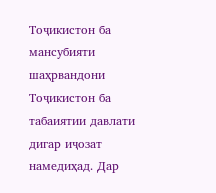Тоҷикистон ба мансубияти шаҳрвандони Тоҷикистон ба табаиятии давлати дигар иҷозат намедиҳад. Дар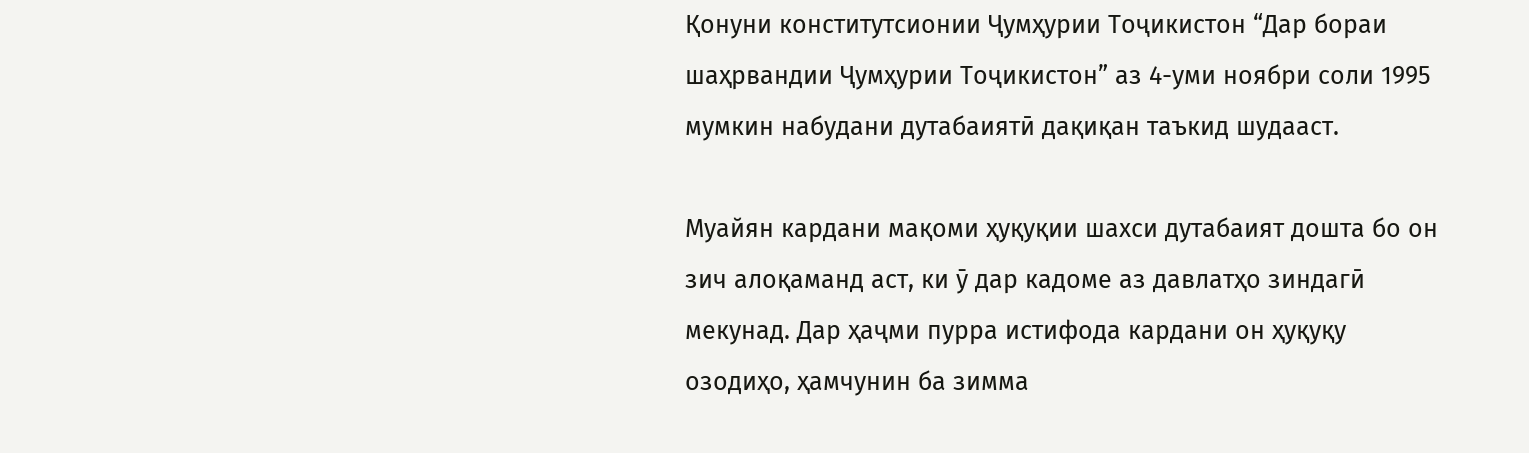Қонуни конститутсионии Ҷумҳурии Тоҷикистон “Дар бораи шаҳрвандии Ҷумҳурии Тоҷикистон” аз 4-уми ноябри соли 1995 мумкин набудани дутабаиятӣ дақиқан таъкид шудааст.

Муайян кардани мақоми ҳуқуқии шахси дутабаият дошта бо он зич алоқаманд аст, ки ӯ дар кадоме аз давлатҳо зиндагӣ мекунад. Дар ҳаҷми пурра истифода кардани он ҳуқуқу озодиҳо, ҳамчунин ба зимма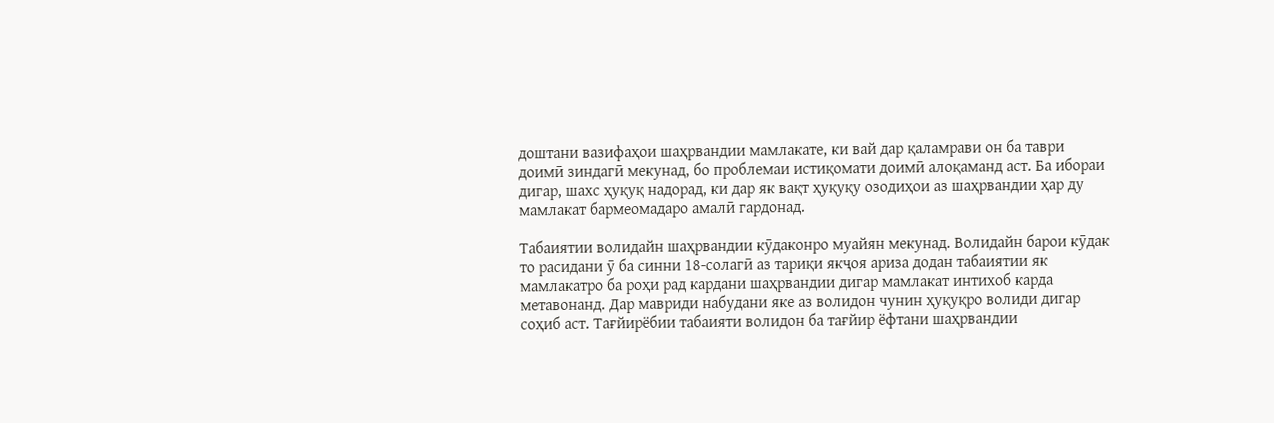доштани вазифаҳои шаҳрвандии мамлакате, ки вай дар қаламрави он ба таври доимӣ зиндагӣ мекунад, бо проблемаи истиқомати доимӣ алоқаманд аст. Ба ибораи дигар, шахс ҳуқуқ надорад, ки дар як вақт ҳуқуқу озодиҳои аз шаҳрвандии ҳар ду мамлакат бармеомадаро амалӣ гардонад.

Табаиятии волидайн шаҳрвандии кӯдаконро муайян мекунад. Волидайн барои кӯдак то расидани ӯ ба синни 18-солагӣ аз тариқи якҷоя ариза додан табаиятии як мамлакатро ба роҳи рад кардани шаҳрвандии дигар мамлакат интихоб карда метавонанд. Дар мавриди набудани яке аз волидон чунин ҳуқуқро волиди дигар соҳиб аст. Тағйирёбии табаияти волидон ба тағйир ёфтани шаҳрвандии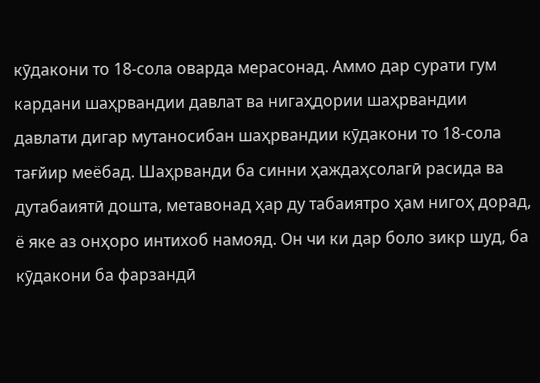кӯдакони то 18-сола оварда мерасонад. Аммо дар сурати гум кардани шаҳрвандии давлат ва нигаҳдории шаҳрвандии давлати дигар мутаносибан шаҳрвандии кӯдакони то 18-сола тағйир меёбад. Шаҳрванди ба синни ҳаждаҳсолагӣ расида ва дутабаиятӣ дошта, метавонад ҳар ду табаиятро ҳам нигоҳ дорад, ё яке аз онҳоро интихоб намояд. Он чи ки дар боло зикр шуд, ба кӯдакони ба фарзандӣ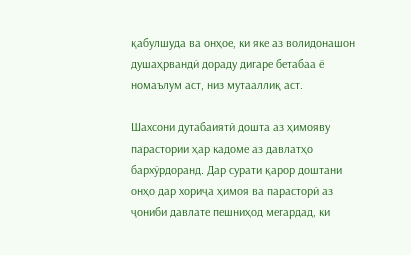қабулшуда ва онҳое, ки яке аз волидонашон душаҳрвандӣ дораду дигаре бетабаа ё номаълум аст, низ мутааллиқ аст.

Шахсони дутабаиятӣ дошта аз ҳимояву парастории ҳар кадоме аз давлатҳо бархӯрдоранд. Дар сурати қарор доштани онҳо дар хориҷа ҳимоя ва парасторӣ аз ҷониби давлате пешниҳод мегардад, ки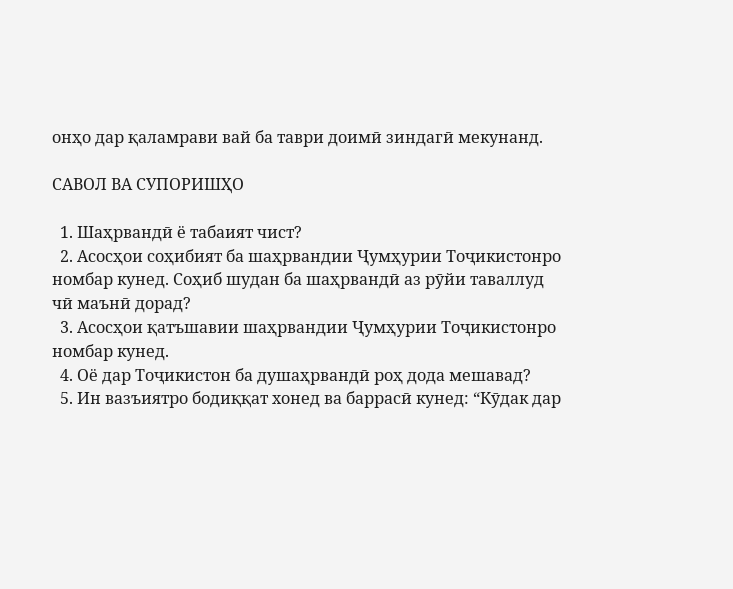онҳо дар қаламрави вай ба таври доимӣ зиндагӣ мекунанд.

САВОЛ ВА СУПОРИШҲО

  1. Шаҳрвандӣ ё табаият чист?
  2. Асосҳои соҳибият ба шаҳрвандии Ҷумҳурии Тоҷикистонро номбар кунед. Соҳиб шудан ба шаҳрвандӣ аз рӯйи таваллуд чӣ маънӣ дорад?
  3. Асосҳои қатъшавии шаҳрвандии Ҷумҳурии Тоҷикистонро номбар кунед.
  4. Оё дар Тоҷикистон ба душаҳрвандӣ роҳ дода мешавад?
  5. Ин вазъиятро бодиққат хонед ва баррасӣ кунед: “Кӯдак дар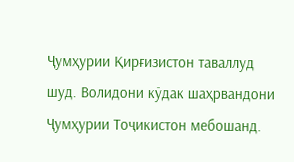Ҷумҳурии Қирғизистон таваллуд шуд. Волидони кӯдак шаҳрвандони Ҷумҳурии Тоҷикистон мебошанд.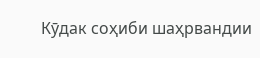Кӯдак соҳиби шаҳрвандии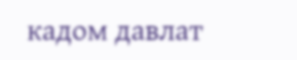кадом давлат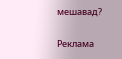мешавад?

Реклама